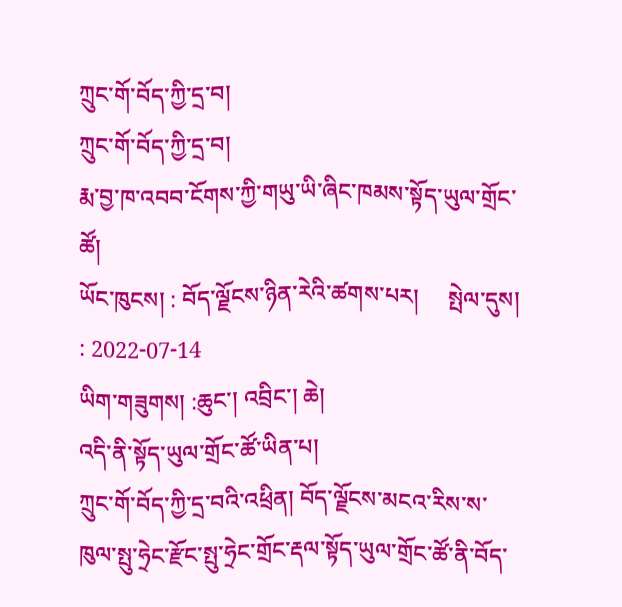ཀྲུང་གོ་བོད་ཀྱི་དྲ་བ།
ཀྲུང་གོ་བོད་ཀྱི་དྲ་བ།
རྨ་བྱ་ཁ་འབབ་ངོགས་ཀྱི་གཡུ་ཡི་ཞིང་ཁམས་སྟོད་ཡུལ་གྲོང་ཚོ།
ཡོང་ཁུངས། : བོད་ལྗོངས་ཉིན་རེའི་ཚགས་པར།     སྤེལ་དུས། : 2022-07-14
ཡིག་གཟུགས། :ཆུང་། འབྲིང་། ཆེ།
འདི་ནི་སྟོད་ཡུལ་གྲོང་ཚོ་ཡིན་པ།
ཀྲུང་གོ་བོད་ཀྱི་དྲ་བའི་འཕྲིན། བོད་ལྗོངས་མངའ་རིས་ས་ཁུལ་སྤུ་ཧྲེང་རྫོང་སྤུ་ཧྲེང་གྲོང་རྡལ་སྟོད་ཡུལ་གྲོང་ཚོ་ནི་བོད་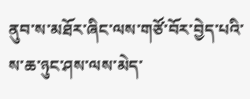ནུབ་ས་མཐོར་ཞིང་ལས་གཙོ་བོར་བྱེད་པའི་ས་ཆ་ཉུང་ཤས་ལས་མེད་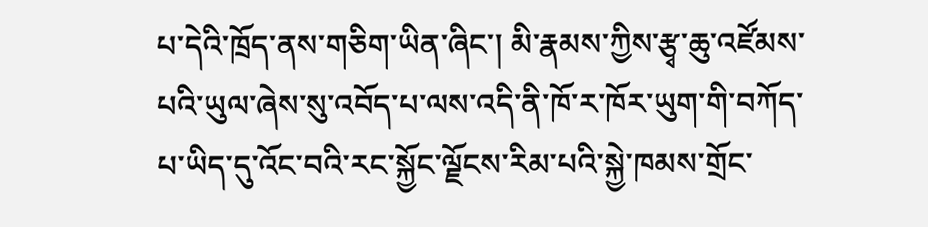པ་དེའི་ཁྲོད་ནས་གཅིག་ཡིན་ཞིང་། མི་རྣམས་ཀྱིས་རྩྭ་ཆུ་འཛོམས་པའི་ཡུལ་ཞེས་སུ་འབོད་པ་ལས་འདི་ནི་ཁོ་ར་ཁོར་ཡུག་གི་བཀོད་པ་ཡིད་དུ་འོང་བའི་རང་སྐྱོང་ལྗོངས་རིམ་པའི་སྐྱེ་ཁམས་གྲོང་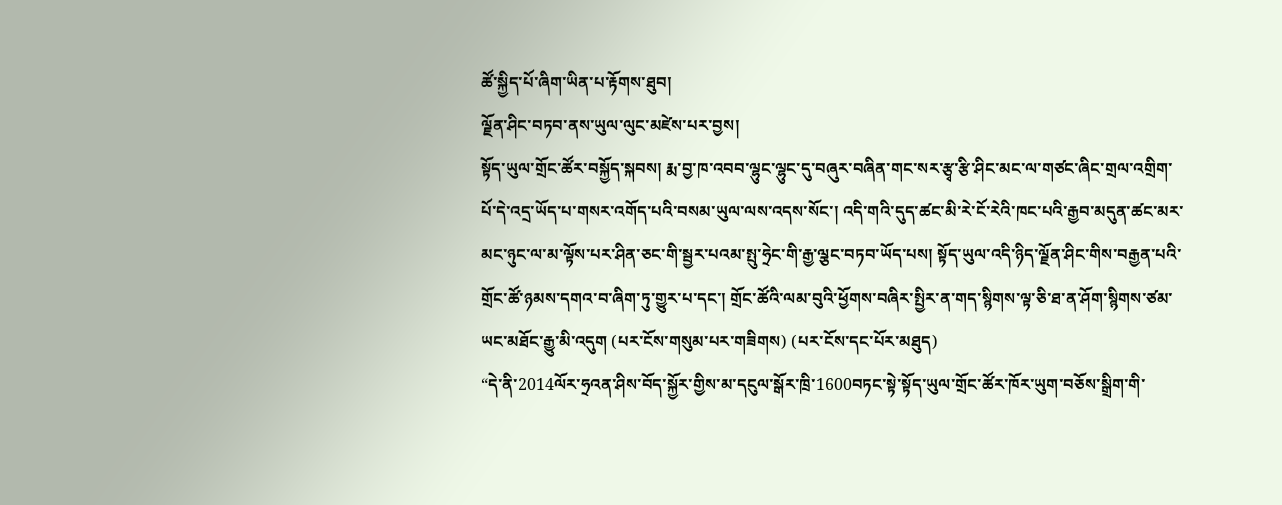ཚོ་སྐྱིད་པོ་ཞིག་ཡིན་པ་རྟོགས་ཐུབ།
ལྗོན་ཤིང་བཏབ་ནས་ཡུལ་ལུང་མཛེས་པར་བྱས།
སྟོད་ཡུལ་གྲོང་ཚོར་བསྐྱོད་སྐབས། རྨ་བྱ་ཁ་འབབ་ལྷུང་ལྷུང་དུ་བཞུར་བཞིན་གང་སར་རྩྭ་རྩི་ཤིང་མང་ལ་གཙང་ཞིང་གྲལ་འགྲིག་པོ་དེ་འདྲ་ཡོད་པ་གསར་འགོད་པའི་བསམ་ཡུལ་ལས་འདས་སོང་། འདི་གའི་དུད་ཚང་མི་རེ་ངོ་རེའི་ཁང་པའི་རྒྱབ་མདུན་ཚང་མར་མང་ཉུང་ལ་མ་ལྟོས་པར་ཤིན་ཅང་གི་སྦྱར་པའམ་སྤུ་ཧྲེང་གི་རྒྱ་ལྕང་བཏབ་ཡོད་པས། སྟོད་ཡུལ་འདི་ཉིད་ལྗོན་ཤིང་གིས་བརྒྱན་པའི་གྲོང་ཚོ་ཉམས་དགའ་བ་ཞིག་ཏུ་གྱུར་པ་དང་། གྲོང་ཚོའི་ལམ་བུའི་ཕྱོགས་བཞིར་སྤྱིར་ན་གད་སྙིགས་ལྟ་ཅི་ཐ་ན་ཤོག་སྙིགས་ཙམ་ཡང་མཐོང་རྒྱུ་མི་འདུག (པར་ངོས་གསུམ་པར་གཟིགས) (པར་ངོས་དང་པོར་མཐུད)
“དེ་ནི་2014ལོར་ཧྲའན་ཤིས་བོད་སྐྱོར་གྱིས་མ་དངུལ་སྒོར་ཁྲི་1600བཏང་སྟེ་སྟོད་ཡུལ་གྲོང་ཚོར་ཁོར་ཡུག་བཅོས་སྒྲིག་གི་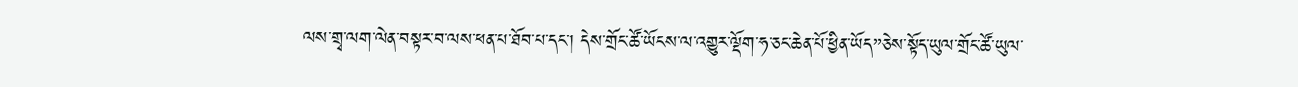ལས་གྲྭ་ལག་ལེན་བསྟར་བ་ལས་ཕན་པ་ཐོབ་པ་དང་། དེས་གྲོང་ཚོ་ཡོངས་ལ་འགྱུར་ལྡོག་ཧ་ཅང་ཆེན་པོ་ཕྱིན་ཡོད”ཅེས་སྟོད་ཡུལ་གྲོང་ཚོ་ཡུལ་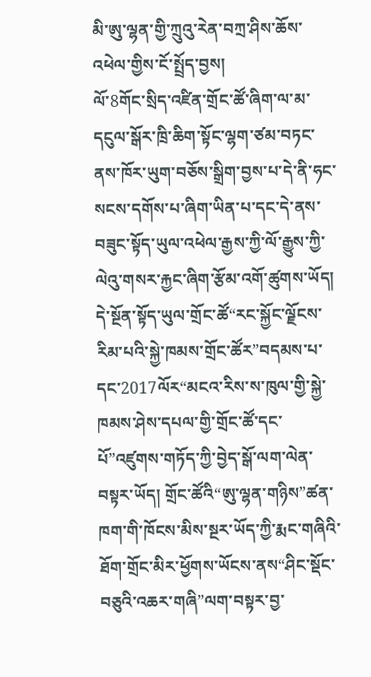མི་ཨུ་ལྷན་གྱི་ཀྲུའུ་རེན་བཀྲ་ཤིས་ཆོས་འཕེལ་གྱིས་ངོ་སྤྲོད་བྱས།
ལོ་8གོང་སྲིད་འཛིན་གྲོང་ཚོ་ཞིག་ལ་མ་དངུལ་སྒོར་ཁྲི་ཆིག་སྟོང་ལྷག་ཙམ་བཏང་ནས་ཁོར་ཡུག་བཅོས་སྒྲིག་བྱས་པ་དེ་ནི་ཧང་སངས་དགོས་པ་ཞིག་ཡིན་པ་དང་དེ་ནས་བཟུང་སྟོད་ཡུལ་འཕེལ་རྒྱས་ཀྱི་ལོ་རྒྱུས་ཀྱི་ལེའུ་གསར་རྐྱང་ཞིག་རྩོམ་འགོ་ཚུགས་ཡོད།
དེ་སྔོན་སྟོད་ཡུལ་གྲོང་ཚོ“རང་སྐྱོང་ལྗོངས་རིམ་པའི་སྐྱེ་ཁམས་གྲོང་ཚོར”བདམས་པ་དང་2017ལོར“མངའ་རིས་ས་ཁུལ་གྱི་སྐྱེ་ཁམས་ཤེས་དཔལ་གྱི་གྲོང་ཚོ་དང་པོ”འཛུགས་གཏོད་ཀྱི་བྱེད་སྒོ་ལག་ལེན་བསྟར་ཡོད། གྲོང་ཚོའི“ཨུ་ལྷན་གཉིས”ཚན་ཁག་གི་ཁོངས་མིས་སྔར་ཡོད་ཀྱི་རྨང་གཞིའི་ཐོག་གྲོང་མིར་ཕྱོགས་ཡོངས་ནས“ཤིང་སྡོང་བཅུའི་འཆར་གཞི”ལག་བསྟར་བྱ་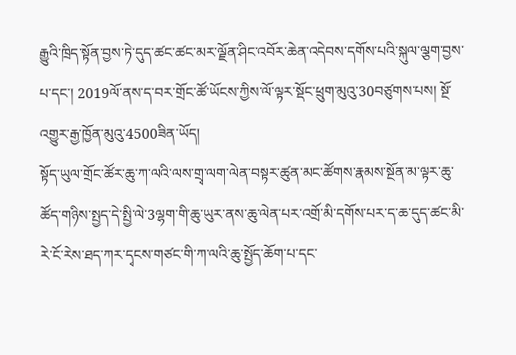རྒྱུའི་ཁྲིད་སྟོན་བྱས་ཏེ་དུད་ཚང་ཚང་མར་ལྗོན་ཤིང་འབོར་ཆེན་འདེབས་དགོས་པའི་སྐུལ་ལྕག་བྱས་པ་དང་། 2019ལོ་ནས་ད་བར་གྲོང་ཚོ་ཡོངས་ཀྱིས་ལོ་ལྟར་སྡོང་ཕྲུག་མུའུ་30བཙུགས་པས། སྔོ་འགྱུར་རྒྱ་ཁྱོན་མུའུ་4500ཟིན་ཡོད།
སྟོད་ཡུལ་གྲོང་ཚོར་ཆུ་ཀ་ལའི་ལས་གྲྭ་ལག་ལེན་བསྟར་ཚུན་མང་ཚོགས་རྣམས་སྔོན་མ་ལྟར་ཆུ་ཚོད་གཉིས་སྤྱད་དེ་སྤྱི་ལེ་3ལྷག་གི་ཆུ་ཡུར་ནས་ཆུ་ལེན་པར་འགྲོ་མི་དགོས་པར་ད་ཆ་དུད་ཚང་མི་རེ་ངོ་རེས་ཐད་ཀར་དྭངས་གཙང་གི་ཀ་ལའི་ཆུ་སྤྱོད་ཆོག་པ་དང་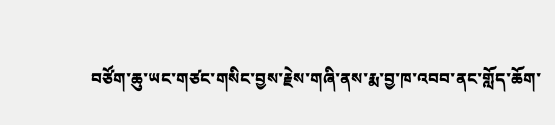བཙོག་ཆུ་ཡང་གཙང་གསིང་བྱས་རྗེས་གཞི་ནས་རྨ་བྱ་ཁ་འབབ་ནང་གློད་ཆོག་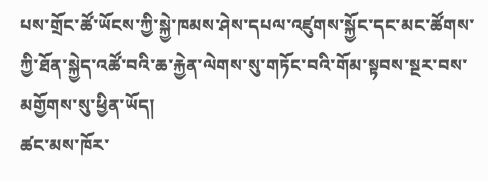པས་གྲོང་ཚོ་ཡོངས་ཀྱི་སྐྱེ་ཁམས་ཤེས་དཔལ་འཛུགས་སྐྱོང་དང་མང་ཚོགས་ཀྱི་ཐོན་སྐྱེད་འཚོ་བའི་ཆ་རྐྱེན་ལེགས་སུ་གཏོང་བའི་གོམ་སྟབས་སྔར་བས་མགྱོགས་སུ་ཕྱིན་ཡོད།
ཚང་མས་ཁོར་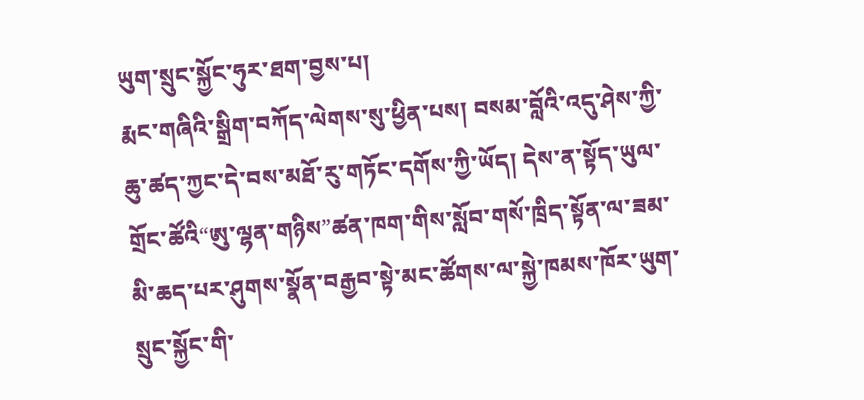ཡུག་སྲུང་སྐྱོང་ཧུར་ཐག་བྱས་པ།
རྨང་གཞིའི་སྒྲིག་བཀོད་ལེགས་སུ་ཕྱིན་པས། བསམ་བློའི་འདུ་ཤེས་ཀྱི་ཆུ་ཚད་ཀྱང་དེ་བས་མཐོ་རུ་གཏོང་དགོས་ཀྱི་ཡོད། དེས་ན་སྟོད་ཡུལ་གྲོང་ཚོའི“ཨུ་ལྷན་གཉིས”ཚན་ཁག་གིས་སློབ་གསོ་ཁྲིད་སྟོན་ལ་ཟམ་མི་ཆད་པར་ཤུགས་སྣོན་བརྒྱབ་སྟེ་མང་ཚོགས་ལ་སྐྱེ་ཁམས་ཁོར་ཡུག་སྲུང་སྐྱོང་གི་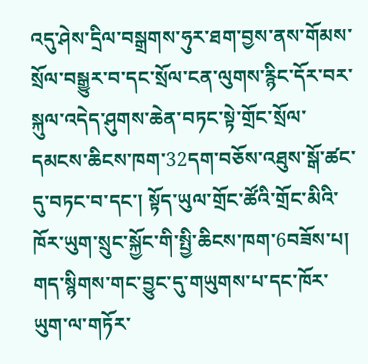འདུ་ཤེས་དྲིལ་བསྒྲགས་ཧུར་ཐག་བྱས་ནས་གོམས་སྲོལ་བསྒྱུར་བ་དང་སྲོལ་ངན་ལུགས་རྙིང་དོར་བར་སྐུལ་འདེད་ཤུགས་ཆེན་བཏང་སྟེ་གྲོང་སྲོལ་དམངས་ཆིངས་ཁག་32དག་བཅོས་འཐུས་སྒོ་ཚང་དུ་བཏང་བ་དང་། སྟོད་ཡུལ་གྲོང་ཚོའི་གྲོང་མིའི་ཁོར་ཡུག་སྲུང་སྐྱོང་གི་སྤྱི་ཆིངས་ཁག་6བཟོས་པ། གད་སྙིགས་གང་བྱུང་དུ་གཡུགས་པ་དང་ཁོར་ཡུག་ལ་གཏོར་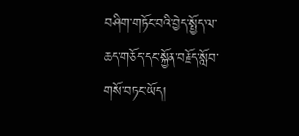བཤིག་གཏོང་བའི་བྱེད་སྤྱོད་ལ་ཆད་གཅོད་དང་སྐྱོན་བརྗོད་སློབ་གསོ་བཏང་ཡོད།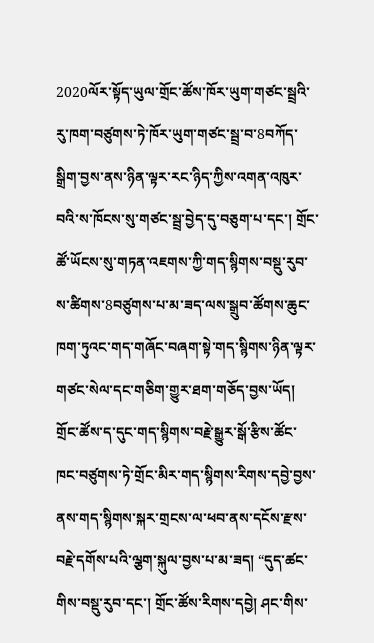2020ལོར་སྟོད་ཡུལ་གྲོང་ཚོས་ཁོར་ཡུག་གཙང་སྦྲའི་རུ་ཁག་བཙུགས་ཏེ་ཁོར་ཡུག་གཙང་སྦྲ་བ་8བཀོད་སྒྲིག་བྱས་ནས་ཉིན་ལྟར་རང་ཉིད་ཀྱིས་འགན་འཁུར་བའི་ས་ཁོངས་སུ་གཙང་སྦྲ་བྱེད་དུ་བཅུག་པ་དང་། གྲོང་ཚོ་ཡོངས་སུ་གཏན་འཇགས་ཀྱི་གད་སྙིགས་བསྡུ་རུབ་ས་ཚིགས་8བཙུགས་པ་མ་ཟད་ལས་སྒྲུབ་ཚོགས་ཆུང་ཁག་ཏུའང་གད་གཞོང་བཞག་སྟེ་གད་སྙིགས་ཉིན་ལྟར་གཙང་སེལ་དང་གཅིག་གྱུར་ཐག་གཅོད་བྱས་ཡོད། གྲོང་ཚོས་ད་དུང་གད་སྙིགས་བརྗེ་སྒྱུར་སྒོ་རྩིས་ཚོང་ཁང་བཙུགས་ཏེ་གྲོང་མིར་གད་སྙིགས་རིགས་དབྱེ་བྱས་ནས་གད་སྙིགས་སྐར་གྲངས་ལ་ཕབ་ནས་དངོས་རྫས་བརྗེ་དགོས་པའི་ལྕག་སྐུལ་བྱས་པ་མ་ཟད། “དུད་ཚང་གིས་བསྡུ་རུབ་དང་། གྲོང་ཚོས་རིགས་དབྱེ། ཤང་གིས་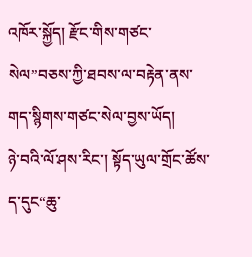འཁོར་སྐྱོད། རྫོང་གིས་གཙང་སེལ”བཅས་ཀྱི་ཐབས་ལ་བརྟེན་ནས་གད་སྙིགས་གཙང་སེལ་བྱས་ཡོད།
ཉེ་བའི་ལོ་ཤས་རིང་། སྟོད་ཡུལ་གྲོང་ཚོས་ད་དུང“ཆུ་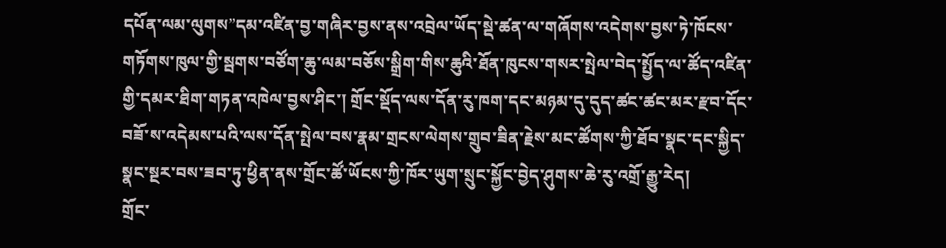དཔོན་ལམ་ལུགས”དམ་འཛིན་བྱ་གཞིར་བྱས་ནས་འབྲེལ་ཡོད་སྡེ་ཚན་ལ་གཞོགས་འདེགས་བྱས་ཏེ་ཁོངས་གཏོགས་ཁུལ་གྱི་སྦགས་བཙོག་ཆུ་ལམ་བཅོས་སྒྲིག་གིས་ཆུའི་ཐོན་ཁུངས་གསར་སྤེལ་བེད་སྤྱོད་ལ་ཚོད་འཛིན་གྱི་དམར་ཐིག་གཏན་འཁེལ་བྱས་ཤིང་། གྲོང་སྡོད་ལས་དོན་རུ་ཁག་དང་མཉམ་དུ་དུད་ཚང་ཚང་མར་རྫབ་དོང་བཟོ་ས་འདེམས་པའི་ལས་དོན་སྤེལ་བས་རྣམ་གྲངས་ལེགས་གྲུབ་ཟིན་རྗེས་མང་ཚོགས་ཀྱི་ཐོབ་སྣང་དང་སྐྱིད་སྣང་སྔར་བས་ཟབ་ཏུ་ཕྱིན་ནས་གྲོང་ཚོ་ཡོངས་ཀྱི་ཁོར་ཡུག་སྲུང་སྐྱོང་བྱེད་ཤུགས་ཆེ་རུ་འགྲོ་རྒྱུ་རེད།
གྲོང་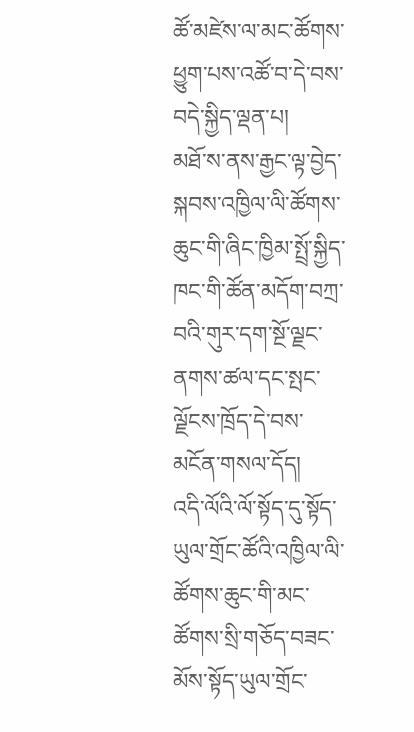ཚོ་མཛེས་ལ་མང་ཚོགས་ཕྱུག་པས་འཚོ་བ་དེ་བས་བདེ་སྐྱིད་ལྡན་པ།
མཐོ་ས་ནས་རྒྱང་ལྟ་བྱེད་སྐབས་འཁྱིལ་ལི་ཚོགས་ཆུང་གི་ཞིང་ཁྱིམ་སྤྲོ་སྐྱིད་ཁང་གི་ཚོན་མདོག་བཀྲ་བའི་གུར་དག་སྔོ་ལྗང་ནགས་ཚལ་དང་སྤང་ལྗོངས་ཁྲོད་དེ་བས་མངོན་གསལ་དོད།
འདི་ལོའི་ལོ་སྟོད་དུ་སྟོད་ཡུལ་གྲོང་ཚོའི་འཁྱིལ་ལི་ཚོགས་ཆུང་གི་མང་ཚོགས་སྲི་གཅོད་བཟང་མོས་སྟོད་ཡུལ་གྲོང་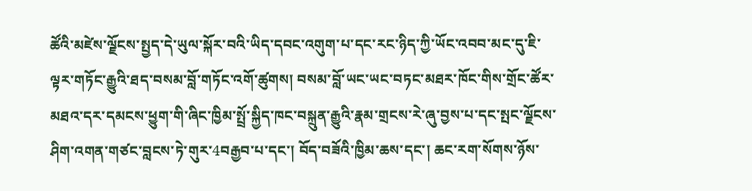ཚོའི་མཛེས་ལྗོངས་སྤྱད་དེ་ཡུལ་སྐོར་བའི་ཡིད་དབང་འགུག་པ་དང་རང་ཉིད་ཀྱི་ཡོང་འབབ་མང་དུ་ཇི་ལྟར་གཏོང་རྒྱུའི་ཐད་བསམ་བློ་གཏོང་འགོ་ཚུགས། བསམ་བློ་ཡང་ཡང་བཏང་མཐར་ཁོང་གིས་གྲོང་ཚོར་མཐའ་དར་དམངས་ཕྱུག་གི་ཞིང་ཁྱིམ་སྤྲོ་སྐྱིད་ཁང་བསྐྲུན་རྒྱུའི་རྣམ་གྲངས་རེ་ཞུ་བྱས་པ་དང་སྤང་ལྗོངས་ཤིག་འགན་གཙང་བླངས་ཏེ་གུར་4བརྒྱབ་པ་དང་། བོད་བཟོའི་ཁྱིམ་ཆས་དང་། ཆང་རག་སོགས་ཉོས་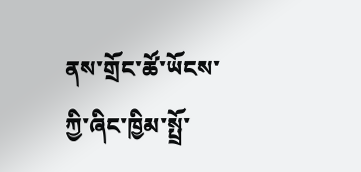ནས་གྲོང་ཚོ་ཡོངས་ཀྱི་ཞིང་ཁྱིམ་སྤྲོ་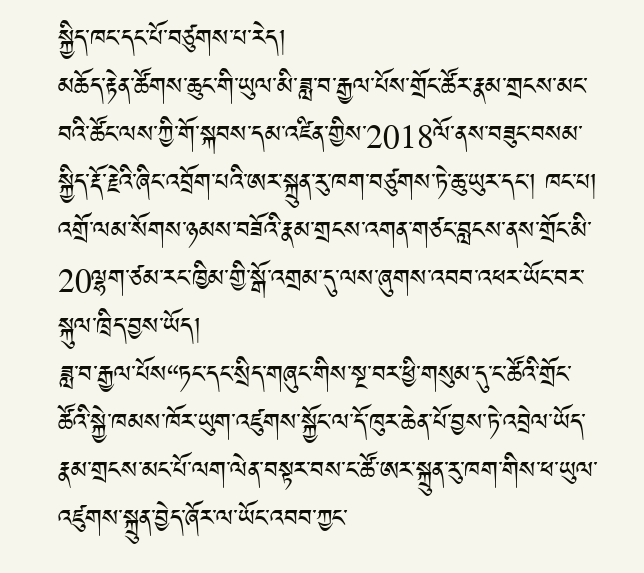སྐྱིད་ཁང་དང་པོ་བཙུགས་པ་རེད།
མཆོད་རྟེན་ཚོགས་ཆུང་གི་ཡུལ་མི་ཟླ་བ་རྒྱལ་པོས་གྲོང་ཚོར་རྣམ་གྲངས་མང་བའི་ཚོང་ལས་ཀྱི་གོ་སྐབས་དམ་འཛིན་གྱིས་2018ལོ་ནས་བཟུང་བསམ་སྐྱིད་རྡོ་རྗེའི་ཞིང་འབྲོག་པའི་ཨར་སྐྲུན་རུ་ཁག་བཙུགས་ཏེ་ཆུ་ཡུར་དང་། ཁང་པ། འགྲོ་ལམ་སོགས་ཉམས་བཟོའི་རྣམ་གྲངས་འགན་གཙང་བླངས་ནས་གྲོང་མི་20ལྷག་ཙམ་རང་ཁྱིམ་གྱི་སྒོ་འགྲམ་དུ་ལས་ཞུགས་འབབ་འཕར་ཡོང་བར་སྐུལ་ཁྲིད་བྱས་ཡོད།
ཟླ་བ་རྒྱལ་པོས“ཏང་དང་སྲིད་གཞུང་གིས་སྔ་བར་ཕྱི་གསུམ་དུ་ང་ཚོའི་གྲོང་ཚོའི་སྐྱེ་ཁམས་ཁོར་ཡུག་འཛུགས་སྐྱོང་ལ་དོ་ཁུར་ཆེན་པོ་བྱས་ཏེ་འབྲེལ་ཡོད་རྣམ་གྲངས་མང་པོ་ལག་ལེན་བསྟར་བས་ང་ཚོ་ཨར་སྐྲུན་རུ་ཁག་གིས་ཕ་ཡུལ་འཛུགས་སྐྲུན་བྱེད་ཞོར་ལ་ཡོང་འབབ་ཀྱང་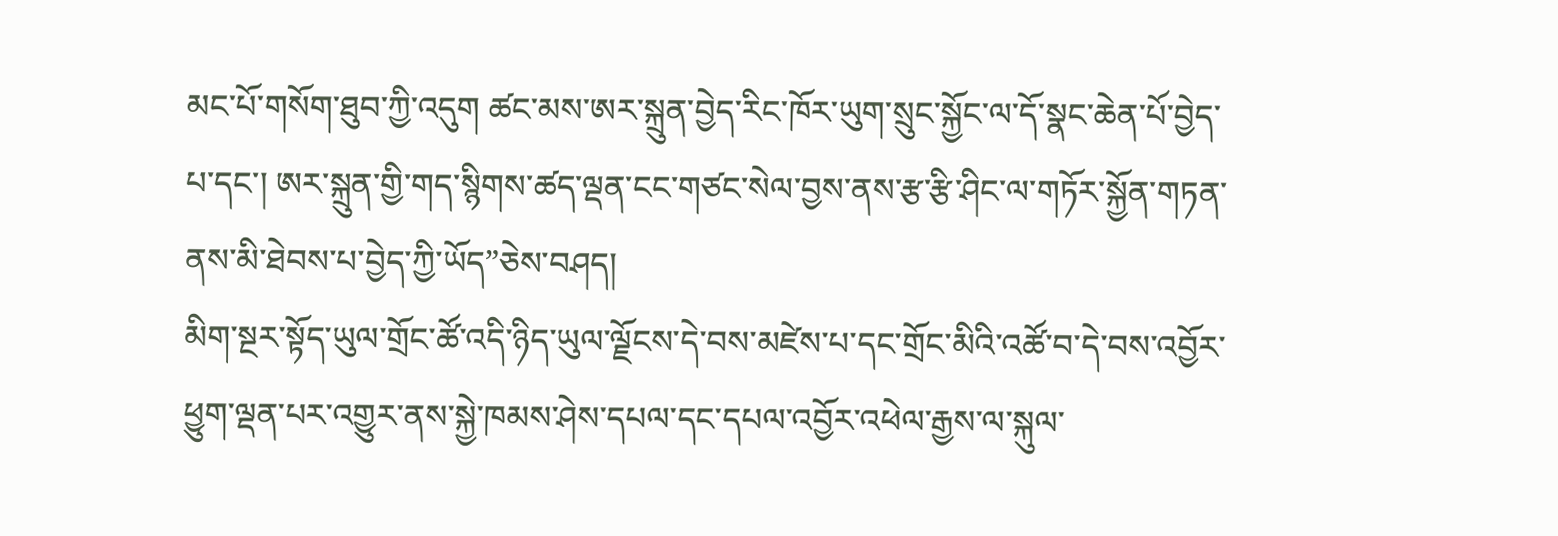མང་པོ་གསོག་ཐུབ་ཀྱི་འདུག ཚང་མས་ཨར་སྐྲུན་བྱེད་རིང་ཁོར་ཡུག་སྲུང་སྐྱོང་ལ་དོ་སྣང་ཆེན་པོ་བྱེད་པ་དང་། ཨར་སྐྲུན་གྱི་གད་སྙིགས་ཚད་ལྡན་ངང་གཙང་སེལ་བྱས་ནས་རྩ་རྩི་ཤིང་ལ་གཏོར་སྐྱོན་གཏན་ནས་མི་ཐེབས་པ་བྱེད་ཀྱི་ཡོད”ཅེས་བཤད།
མིག་སྔར་སྟོད་ཡུལ་གྲོང་ཚོ་འདི་ཉིད་ཡུལ་ལྗོངས་དེ་བས་མཛེས་པ་དང་གྲོང་མིའི་འཚོ་བ་དེ་བས་འབྱོར་ཕྱུག་ལྡན་པར་འགྱུར་ནས་སྐྱེ་ཁམས་ཤེས་དཔལ་དང་དཔལ་འབྱོར་འཕེལ་རྒྱས་ལ་སྐུལ་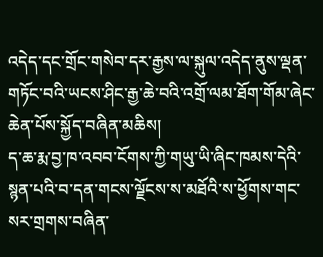འདེད་དང་གྲོང་གསེབ་དར་རྒྱས་ལ་སྐུལ་འདེད་ནུས་ལྡན་གཏོང་བའི་ཡངས་ཤིང་རྒྱ་ཆེ་བའི་འགྲོ་ལམ་ཐོག་གོམ་ཞེང་ཆེན་པོས་སྐྱོད་བཞིན་མཆིས།
ད་ཆ་རྨ་བྱ་ཁ་འབབ་ངོགས་ཀྱི་གཡུ་ཡི་ཞིང་ཁམས་དེའི་སྙན་པའི་བ་དན་གངས་ལྗོངས་ས་མཐོའི་ས་ཕྱོགས་གང་སར་གྲགས་བཞིན་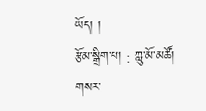ཡོད། །
རྩོམ་སྒྲིག་པ། : ཀླུ་མོ་མཚོ།
གསར་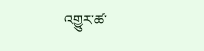འགྱུར་ཚ་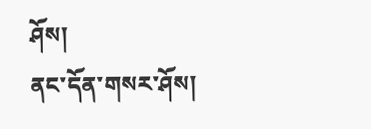ཤོས།
ནང་དོན་གསར་ཤོས།